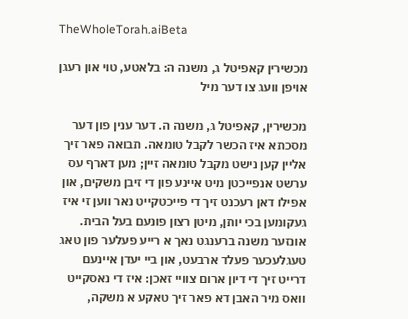TheWholeTorah.aiBeta

מכשירין קאפיטל ג, משנה ה: בלאטע, טוי און רעגן אויפן וועג צו דער מיל

מכשירין, קאפיטל ג, משנה ה. דער ענין פון דער מסכתא איז הכשר לקבל טומאה. תבואה פאר זיך אליין קען נישט מקבל טומאה זיין; מען דארף עס ערשט אנפייכטן מיט איינע פון די זיבן משקים, און אפילו דאן רעכנט זיך די פייכטקייט נאר ווען זי איז געקומען בכי יותן, מיטן רצון פונעם בעל הבית. אונזער משנה ברענגט נאך א רייע פעלער פון טאג טעגלעכער פעלד ארבעט, און ביי יעדן איינעם דרייט זיך די דיון ארום צוויי זאכן: איז די נאסקייט וואס מיר האבן דא פאר זיך טאקע א משקה,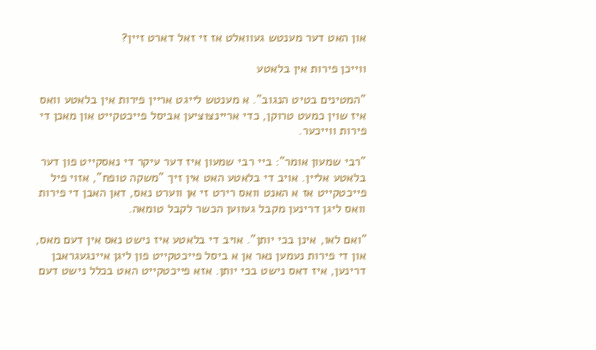און האט דער מענטש געוואלט אז זי זאל דארט זיין?

ווייכן פירות אין בלאטע

"המטינים בטיט הנגוב". א מענטש לייגט אריין פירות אין בלאטע וואס איז שוין כמעט טרוקן, כדי אריינצוציען אביסל פייכטקייט און מאכן די פירות ווייכער.

"רבי שמעון אומר": ביי רבי שמעון איז דער עיקר די נאסקייט פון דער בלאטע אליין. אויב די בלאטע האט אין זיך "משקה טופח", אזוי פיל פייכטקייט אז א האנט וואס רירט זי אן ווערט נאס, דאן האבן די פירות וואס ליגן דרינען מקבל געווען הכשר לקבל טומאה.

"ואם לאו, אינן בכי יותן". אויב די בלאטע איז נישט נאס אין דעם מאס, און די פירות נעמען נאר אן א ביסל פייכטקייט פון ליגן איינגעגראבן דרינען, איז דאס נישט בכי יותן. אזא פייכטקייט האט בכלל נישט דעם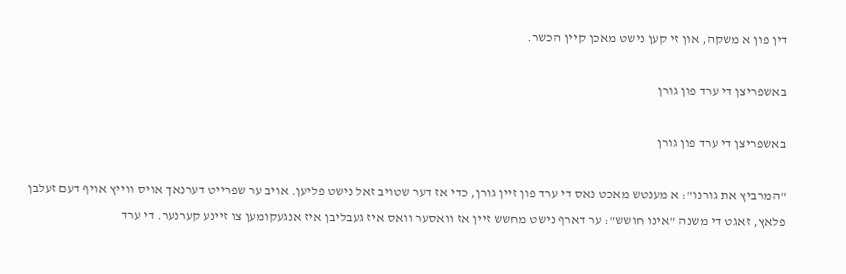דין פון א משקה, און זי קען נישט מאכן קיין הכשר.

באשפריצן די ערד פון גורן

באשפריצן די ערד פון גורן

"המרביץ את גורנו": א מענטש מאכט נאס די ערד פון זיין גורן, כדי אז דער שטויב זאל נישט פליען. אויב ער שפרייט דערנאך אויס ווייץ אויף דעם זעלבן פלאץ, זאגט די משנה "אינו חושש": ער דארף נישט מחשש זיין אז וואסער וואס איז געבליבן איז אנגעקומען צו זיינע קערנער. די ערד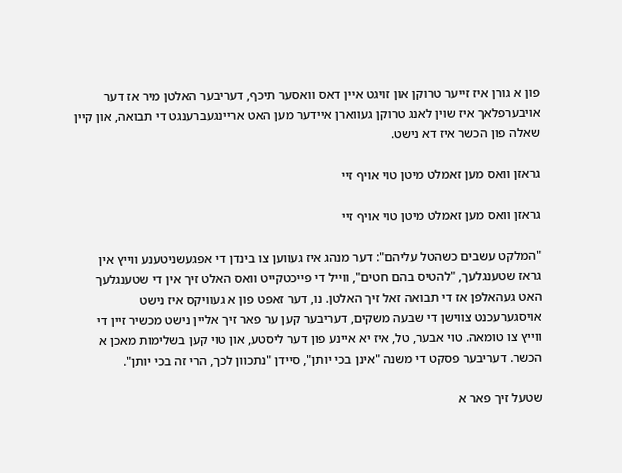פון א גורן איז זייער טרוקן און זויגט איין דאס וואסער תיכף, דעריבער האלטן מיר אז דער אויבערפלאך איז שוין לאנג טרוקן געווארן איידער מען האט אריינגעברענגט די תבואה, און קיין שאלה פון הכשר איז דא נישט.

גראזן וואס מען זאמלט מיטן טוי אויף זיי

גראזן וואס מען זאמלט מיטן טוי אויף זיי

"המלקט עשבים כשהטל עליהם": דער מנהג איז געווען צו בינדן די אפגעשניטענע ווייץ אין גראז שטענגלעך, "להטיס בהם חטים", ווייל די פייכטקייט וואס האלט זיך אין די שטענגלעך האט געהאלפן אז די תבואה זאל זיך האלטן. נו, דער זאפט פון א געוויקס איז נישט אויסגערעכנט צווישן די שבעה משקים, דעריבער קען ער פאר זיך אליין נישט מכשיר זיין די ווייץ צו טומאה. טוי אבער, טל, איז יא איינע פון דער ליסטע, און טוי קען בשלימות מאכן א הכשר. דעריבער פסקט די משנה "אינן בכי יותן", סיידן "נתכוון לכך, הרי זה בכי יותן".

שטעל זיך פאר א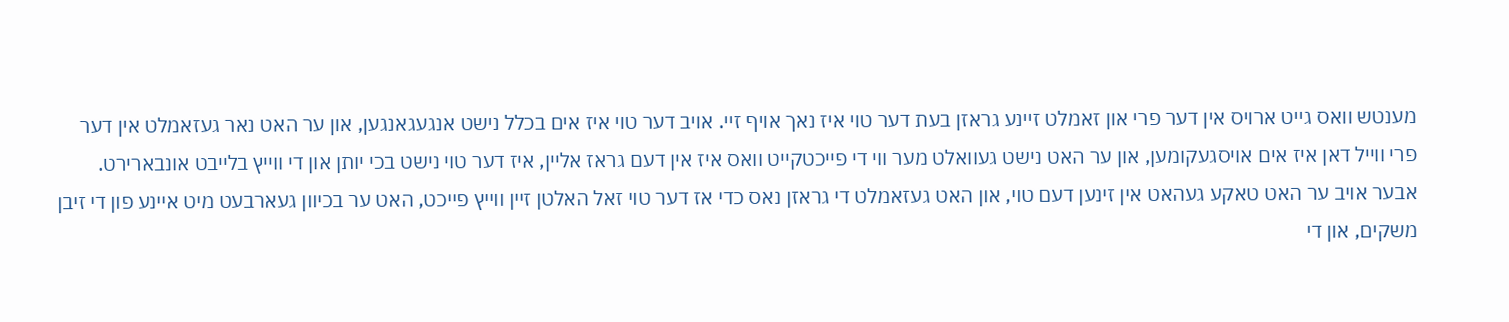מענטש וואס גייט ארויס אין דער פרי און זאמלט זיינע גראזן בעת דער טוי איז נאך אויף זיי. אויב דער טוי איז אים בכלל נישט אנגעגאנגען, און ער האט נאר געזאמלט אין דער פרי ווייל דאן איז אים אויסגעקומען, און ער האט נישט געוואלט מער ווי די פייכטקייט וואס איז אין דעם גראז אליין, איז דער טוי נישט בכי יותן און די ווייץ בלייבט אונבארירט. אבער אויב ער האט טאקע געהאט אין זינען דעם טוי, און האט געזאמלט די גראזן נאס כדי אז דער טוי זאל האלטן זיין ווייץ פייכט, האט ער בכיוון געארבעט מיט איינע פון די זיבן משקים, און די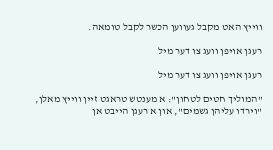ווייץ האט מקבל געווען הכשר לקבל טומאה.

רעגן אויפן וועג צו דער מיל

רעגן אויפן וועג צו דער מיל

"המוליך חטים לטחון": א מענטש טראגט זיין ווייץ מאלן, "וירדו עליהן גשמים", און א רעגן הייבט אן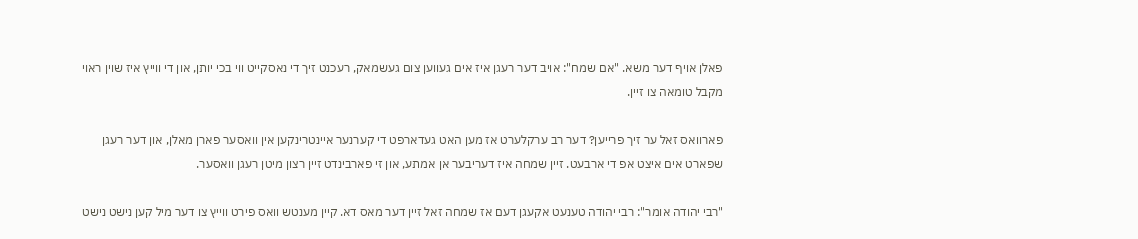פאלן אויף דער משא. "אם שמח": אויב דער רעגן איז אים געווען צום געשמאק, רעכנט זיך די נאסקייט ווי בכי יותן, און די ווייץ איז שוין ראוי מקבל טומאה צו זיין.

פארוואס זאל ער זיך פרייען? דער רב ערקלערט אז מען האט געדארפט די קערנער איינטרינקען אין וואסער פארן מאלן, און דער רעגן שפארט אים איצט אפ די ארבעט. זיין שמחה איז דעריבער אן אמתע, און זי פארבינדט זיין רצון מיטן רעגן וואסער.

"רבי יהודה אומר": רבי יהודה טענעט אקעגן דעם אז שמחה זאל זיין דער מאס דא. קיין מענטש וואס פירט ווייץ צו דער מיל קען נישט נישט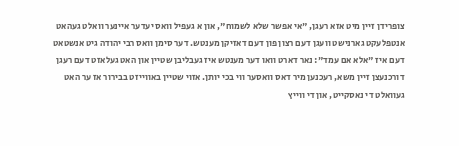צופרידן זיין מיט אזא רעגן, "אי אפשר שלא לשמוח", און א געפיל וואס יעדער איינער וואלט געהאט אנטפלעקט גארנישט וועגן דעם רצון פון דעם דאזיקן מענטש. דער סימן וואס רבי יהודה גיט אנשטאט דעם איז "אלא אם עמד": נאר דארט וואו דער מענטש איז געבליבן שטיין און האט געלאזט דעם רעגן דורכנעצן זיין משא, רעכנען מיר דאס וואסער ווי בכי יותן. אזוי שטיין באווייזט בבירור אז ער האט געוואלט די נאסקייט, און די ווייץ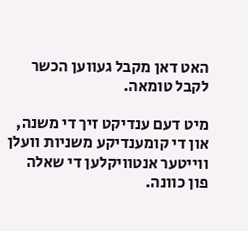האט דאן מקבל געווען הכשר לקבל טומאה.

מיט דעם ענדיקט זיך די משנה, און די קומענדיקע משניות וועלן ווייטער אנטוויקלען די שאלה פון כוונה.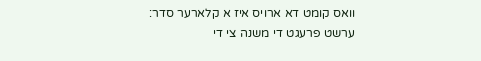וואס קומט דא ארויס איז א קלארער סדר: ערשט פרעגט די משנה צי די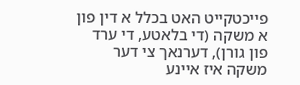פייכטקייט האט בכלל א דין פון א משקה (די בלאטע, די ערד פון גורן), דערנאך צי דער משקה איז איינע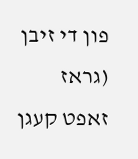פון די זיבן (גראז זאפט קעגן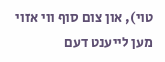טוי), און צום סוף ווי אזוי מען לייענט דעם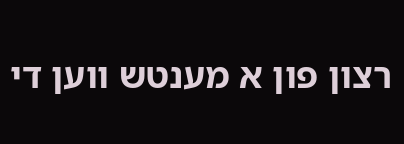רצון פון א מענטש ווען די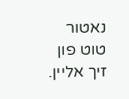נאטור טוט פון זיך אליין.